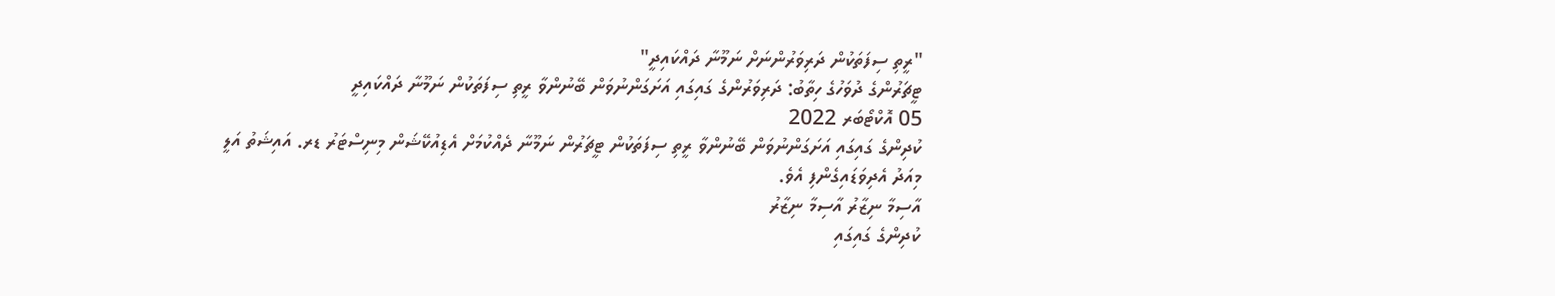"ރީތި ސިފަތަކުން ދަރިވަރުންނަށް ނަމޫނާ ދައްކައިދީ"
ޓީޗަރުންގެ ދުވަހުގެ ހިތާބު: ދަރިވަރުންގެ ގައިގައި އަށަގަންނުވަން ބޭނުންވާ ރީތި ސިފަތަކުން ނަމޫނާ ދައްކައިދީ
05 އޮކްޓޯބަރ 2022
ކުދިންގެ ގައިގައި އަށަގަންނުވަން ބޭނުންވާ ރީތި ސިފަތަކުން ޓީޗަރުން ނަމޫނާ ދެއްކުމަށް އެޑިއުކޭޝަން މިނިސްޓަރު ޑރ. އައިޝަތު އަލީ މިއަދު އެދިވަޑައިގެންފި އެވެ.
އާސިމާ ނިޒާރު އާސިމާ ނިޒާރު
ކުދިންގެ ގައިގައި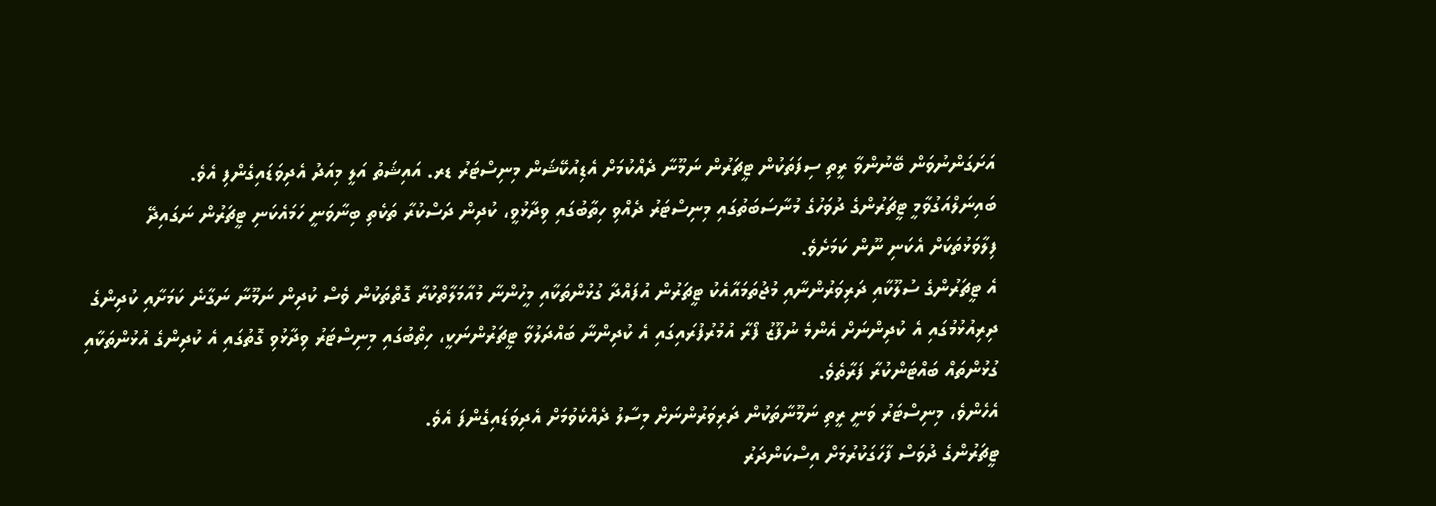އަށަގަންނުވަން ބޭނުންވާ ރީތި ސިފަތަކުން ޓީޗަރުން ނަމޫނާ ދެއްކުމަށް އެޑިއުކޭޝަން މިނިސްޓަރު ޑރ. އައިޝަތު އަލީ މިއަދު އެދިވަޑައިގެންފި އެވެ.
ބައިނަލްއަގުވާމީ ޓީޗަރުންގެ ދުވަހުގެ މުނާސަބަތުގައި މިނިސްޓަރު ދެއްވި ހިތާބުގައި ވިދާޅުވީ، ކުދިން ދަސްކުރާ ތަކެތި ބިނާވަނީ ހަމައެކަނި ޓީޗަރުން ނަގައިދޭ ފިލާވަޅުތަކަށް އެކަނި ނޫން ކަމަށެވެ.
އެ ޓީޗަރުންގެ ސުލޫކާއި ދަރިވަރުންނާއި މުޖުތަމައާއެކު ޓީޗަރުން އުފައްދާ ގުޅުންތަކާއި މީހުންނާ މުއާމަލާތްކުރާ ގޮތްތަކުން ވެސް ކުދިން ނަމޫނާ ނަގާނެ ކަމަށާއި ކުދިންގެ ދިރިއުޅުމުގައި އެ ކުދިންނަށް އެންމެ ނުފޫޒު ފޯރާ އުމުރުފުރައިގައި އެ ކުދިންނާ ބައްދަލުވާ ޓީޗަރުންނަކީ، ހިތޯބުގައި މިނިސްޓަރު ވިދާޅުވި ގޮތުގައި އެ ކުދިންގެ އުޅުންތަކާއި ގުޅުންތައް ބައްޓަންކުރާ ފަރާތެވެ.
އެހެންވެ، މިނިސްޓަރު ވަނީ ރީތި ނަމޫނާތަކުން ދަރިވަރުންނަށް މިސާލު ދެއްކެވުމަށް އެދިވަޑައިގެންފަ އެވެ.
ޓީޗަރުންގެ ދުވަސް ފާހަގަކުރުމަށް އިސްކަންދަރު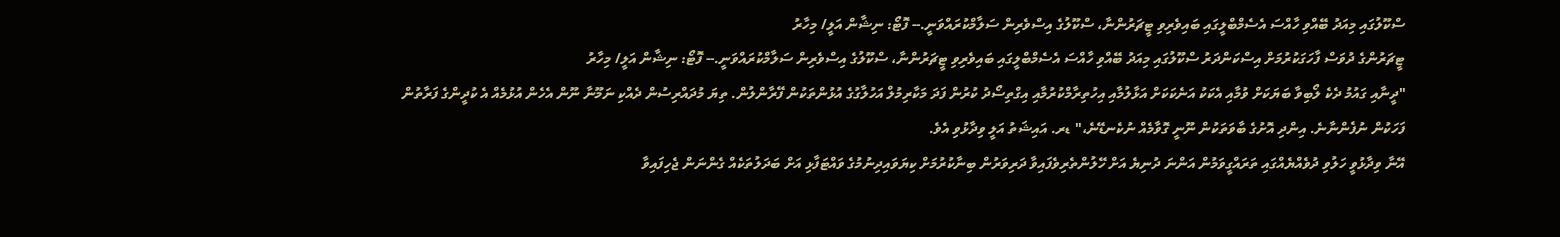ސްކޫލުގައި މިއަދު ބޭއްވި ހާއްސަ އެސެމްބްލީގައި ބައިވެރިވި ޓީޗަރުންނާ، ސްކޫލުގެ އިސްވެރިން ސަލާމްކުރައްވަނީ.-- ފޮޓޯ: ނިޝާން އަލީ/ މިހާރު
ޓީޗަރުންގެ ދުވަސް ފާހަގަކުރުމަށް އިސްކަންދަރު ސްކޫލުގައި މިއަދު ބޭއްވި ހާއްސަ އެސެމްބްލީގައި ބައިވެރިވި ޓީޗަރުންނާ، ސްކޫލުގެ އިސްވެރިން ސަލާމްކުރައްވަނީ.-- ފޮޓޯ: ނިޝާން އަލީ/ މިހާރު
"ދީނާއި ގައުމު ދެކެ ލޯބިވާ ބަޔަކަށް ވުމާއި އެކަކު އަނެކަކަށް އަޅާލުމާއި އިހުތިރާމްކުރުމާއި އިގްތިސޯދު ކުރުން ފަދަ މަކާރިމުލް އަހުލާގުގެ އުޅުންތަކުން ފޭރާންލުން. ތިޔަ މުދައްރިސުން ދެއްކި ނަމޫނާ ނޫން އެހެން އުޅުމެއް އެ ކުދީންގެ ފަރާތުން ފަހަކުން ނުފެންނާނެ. އިންދި އޮށުގެ ބާވަތަކުން ނޫނީ ގޮވާމެއް ނުކެނޑޭނެ،" ޑރ. އައިޝަތު އަލީ ވިދާޅުވި އެވެ.
އޭނާ ވިދާޅުވީ ހަލުވި ދުވެއްޔެއްގައި ތަރައްގީވަމުން އަންނަ ދުނިޔެ އަށް ހޭލުންތެރިވެފައިވާ ދަރިވަރުން ބިނާކުރުމަށް ކިޔަވައިދިނުމުގެ ވައްޓަފާޅި އަށް ބަދަލުތަކެއް ގެންނަން ޖެހިފައިވާ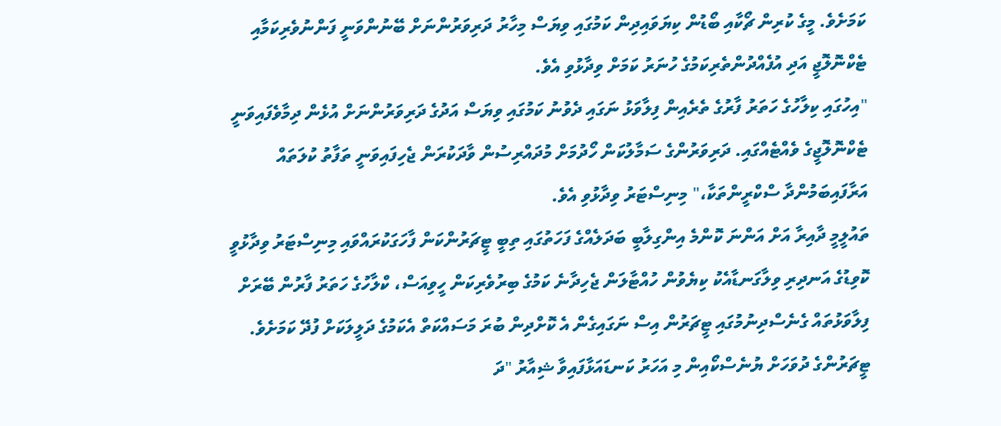ކަމަށެވެ. މީގެ ކުރިން ޗޯކާއި ބޯޑުން ކިޔަވައިދިން ކަމުގައި ވިޔަސް މިހާރު ދަރިވަރުންނަށް ބޭނުންވަނީ ފަންނުވެރިކަމާއި ޓެކްނޮލޮޖީ އަދި އުފެއްދުންތެރިކަމުގެ ހުނަރު ކަމަށް ވިދާޅުވި އެވެ.
"އިހުގައި ކިލާހުގެ ހަތަރު ފާރުގެ ތެރެއިން ފިލާވަޅު ނަގައި ދެވުނު ކަމުގައި ވިޔަސް އަދުގެ ދަރިވަރުންނަށް އުޅެން ދިމާވެފައިވަނީ ޓެކްނޮލޮޖީގެ ވެއްޓެއްގައި. ދަރިވަރުންގެ ސަމާލުކަން ހޯދުމަށް މުދައްރިސުން ވާދަކުރަން ޖެހިފައިވަނީ ތަފާތު ކުލަތައް އަރާފައިބަމުންދާ ސްކްރީންތަކާ،" މިނިސްޓަރު ވިދާޅުވި އެވެ.
ތައުލީމީ ދާއިރާ އަށް އަންނަ ކޮންމެ އިންގިލާބީ ބަދަލެއްގެ ފަހަތުގައި ތިބީ ޓީޗަރުންކަން ފާހަގަކުރައްވައި މިނިސްޓަރު ވިދާޅުވީ ކޮވިޑުގެ އަނދިރި ވިލާގަނޑާއެކު ކިޔެވުން ހުއްޓާލަން ޖެހިދާނެ ކަމުގެ ބިރުވެރިކަން ހީވިއަސް، ކްލާހުގެ ހަތަރު ފާރުން ބޭރަށް ފިލާވަޅުތައް ގެނެސްދިނުމުގައި ޓީޗަރުން އިސް ނަގައިގެން އެ ކޮށްދިން ބުރަ މަސައްކަތް އެކަމުގެ ދަލީލަކަށް ފުދޭ ކަމަށެވެ.
ޓީޗަރުންގެ ދުވަހަށް ޔުނެސްކޯއިން މި އަހަރު ކަނޑައަޅާފައިވާ ޝިއާރު "ދަ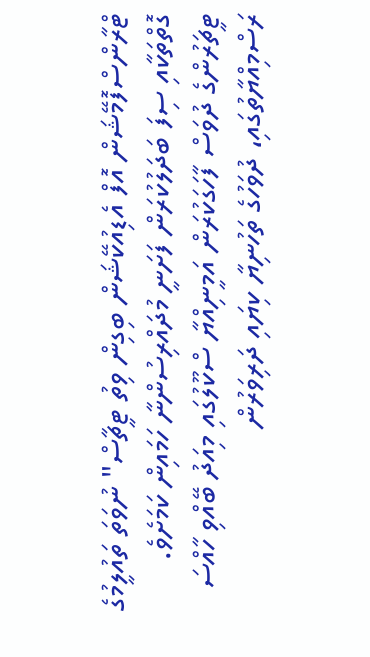ޓްރާންސްފޮމޭޝަން އޮފް އެޑިއުކޭޝަން ބިގިން ވިތު ޓީޗާސް" ނުވަތަ ތައުލީމުގެ ގޮތްތަކާއި ސިފަ ބަދަލުކުރަން ފަށަނީ މުދައްރިސުންނާ ހަމައިން ކަމަށެވެ.
ޓީޗަރުންގެ ދުވަސް ފާހަގަކުރަން އަމީނިއްޔާ ސްކޫލުގައި މިއަދު ބޭއްވި ހާއްސަ ރަސްމިއްޔާތުގައި، ދުވަހުގެ ތަހުނިޔާ ކިޔައި ދަރިވަރުން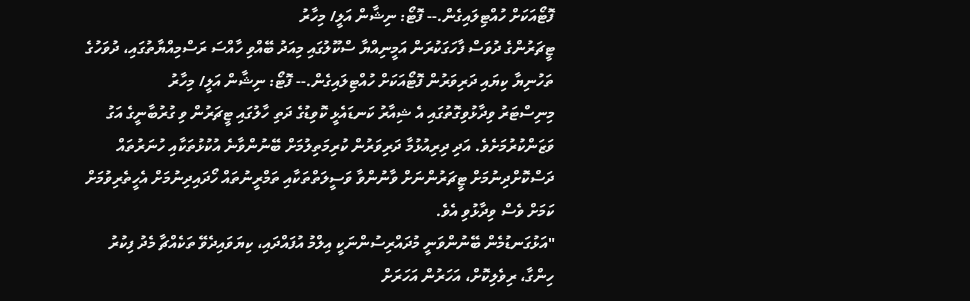ފޮޓޯއަކަށް ހުއްޓިލައިގެން.-- ފޮޓޯ: ނިޝާން އަލީ/ މިހާރު
ޓީޗަރުންގެ ދުވަސް ފާހަގަކުރަން އަމީނިއްޔާ ސްކޫލުގައި މިއަދު ބޭއްވި ހާއްސަ ރަސްމިއްޔާތުގައި، ދުވަހުގެ ތަހުނިޔާ ކިޔައި ދަރިވަރުން ފޮޓޯއަކަށް ހުއްޓިލައިގެން.-- ފޮޓޯ: ނިޝާން އަލީ/ މިހާރު
މިނިސްޓަރު ވިދާޅުވިގޮތުގައި އެ ޝިއާރު ކަނޑައެޅީ ކޮވިޑުގެ ދަތި ހާލުގައި ޓީޗަރުން ވި ގުރުބާނީގެ އަގު ވަޒަންކުރުމަށެވެ. އަދި ދިރިއުޅުމާ ދަރިވަރުން ކުރިމަތިލުމަށް ބޭނުންވާނެ އުކުޅުތަކާއި ހުނަރުތައް ދަސްކޮށްދިނުމަށް ޓީޗަރުންނަށް ވާނުންވާ ވަސީލަތްތަކާއި ތަމްރީނުތައް ހޯދައިދިނުމަށް އެހީތެރިވުމަށް ކަމަށް ވެސް ވިދާޅުވި އެވެ.
"އަޅުގަނޑުމެން ބޭނުންވަނީ މުދައްރިސުންނަކީ އިލްމު އުފައްދައި، ކިޔަވައިދެވޭ ތަކެއްޗާ މެދު ފިކުރު ހިންގާ، ރިވެލިކޮށް، އަހަރުން އަހަރަށް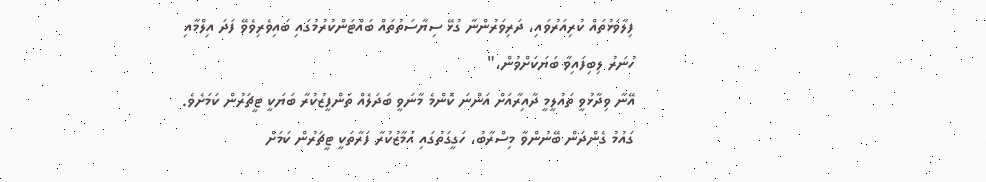ފިލާވަޅުތައް ކުރިއަރުވައި، ދަރިވަރުންނާ ގުޅޭ ސިޔާސަތުތައް ބައްޓަންކުރުމުގައި ބައިވެރިވެވޭ ފަދަ އިލްމާއި ހުނަރު ލިބިފައިވާ ބަޔަކަށްވުން،"
އޭނާ ވިދާޅުވީ ތައުލީމީ ދާއިރާއަށް އަންނަ ކޮންމެ މާނަވީ ބަދަލެއް ތަންފީޒުކުރާ ބަޔަކީ ޓީޗަރުން ކަމަށެވެ. ގައުމު ގެންދަން ބޭނުންވާ މިސްރާބު، ހަގީގަތުގައި އަމާޒުކުރާ ފަރާތަކީ ޓީޗަރުން ކަމަށް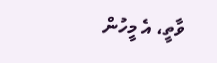ވާތީ، އެ މީހުން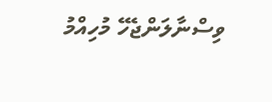ވިސްނާލަންޖެހޭ މުހިއްމު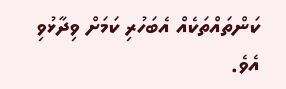ކަންތައްތަކެއް އެބަހުރި ކަމަށް ވިދާޅުވި އެވެ.